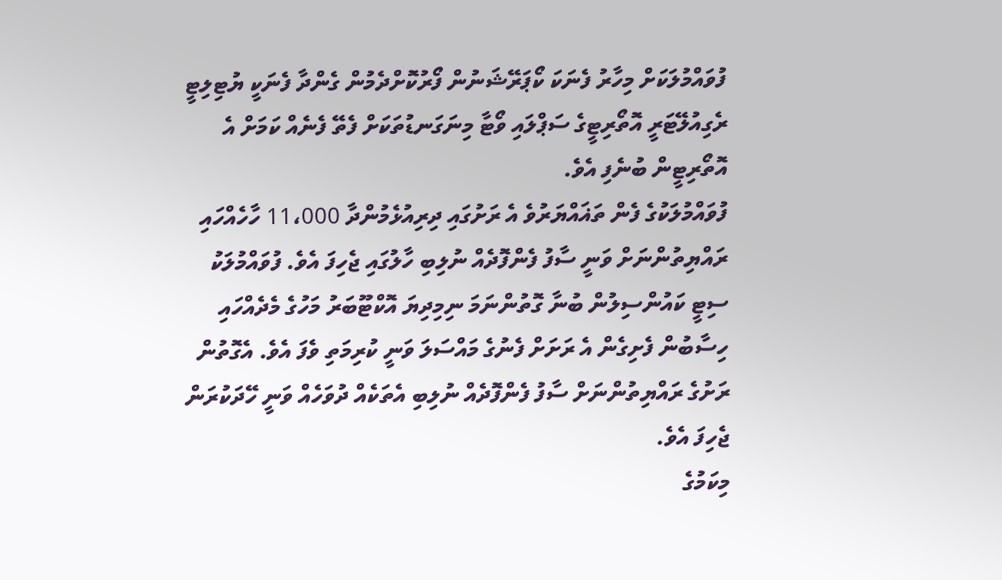ފުވައްމުލަކަށް މިހާރު ފެނަކަ ކޯޕަރޭޝަނުން ފޯރުކޮށްދެމުން ގެންދާ ފެނަކީ ޔުޓިލިޓީ ރެގިއުލޭޓަރީ އޮތޯރިޓީގެ ސަޕްލައި ވޯޓާ މިނަގަނޑުތަކަށް ފެތޭ ފެނެއް ކަމަށް އެ އޮތޯރިޓީން ބުނެފި އެވެ.
ފުވައްމުލަކުގެ ފެން ތަޣައްޔަރުވެ އެ ރަށުގައި ދިރިއުޅެމުންދާ 11،000 ހާހެއްހައި ރައްޔިތުންނަށް ވަނީ ސާފު ފެންފޮދެއް ނުލިބި ހާލުގައި ޖެހިފަ އެވެ. ފުވައްމުލަކު ސިޓީ ކައުންސިލުން ބުނާ ގޮތުންނަމަ ނިމިދިޔަ އޮކްޓޫބަރު މަހުގެ މެދެއްހައި ހިސާބުން ފެށިގެން އެ ރަށަށް ފެނުގެ މައްސަލަ ވަނީ ކުރިމަތި ވެފަ އެވެ. އެގޮތުން ރަށުގެ ރައްޔިތުންނަށް ސާފު ފެންފޮދެއް ނުލިބި އެތަކެއް ދުވަހެއް ވަނީ ހޭދަކުރަން ޖެހިފަ އެވެ.
މިކަމުގެ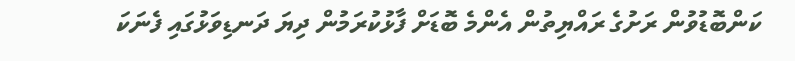ކަންބޮޑުވުން ރަށުގެ ރައްޔިތުން އެންމެ ބޮޑަށް ފާޅުކުރަމުން ދިޔަ ދަނޑިވަޅުގައި ފެނަކަ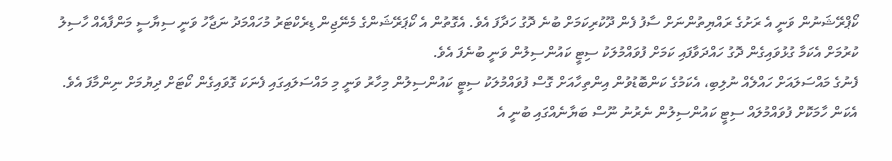ކޯޕްރޭޝަނުން ވަނީ އެ ރަށުގެ ރައްޔިތުންނަށް ސާފު ފެން ދޫކުރިކަމަށް ބުނެ ދޮގު ހަދާފަ އެވެ. އެގޮތުން އެ ކޯޕަރޭޝަންގެ މެނޭޖިން ޑިރެކްޓަރު މުހައްމަދު ނަޖާހު ވަނީ ސިޔާސީ މަންފާއެއް ހާސިލު ކުރުމަށް އެކަމާ ގުޅުވައިގެން ދޮގު ހައްދަވާފައި ކަމަށް ފުވައްމުލަކު ސިޓީ ކައުންސިލުން ވަނީ ބުނެފަ އެވެ.
ފެނުގެ މައްސަލައަށް ހައްލެއް ނުލިބި، އެކަމުގެ ކަންބޮޑުވުން އިންތިހާއަށް ގޮސް ފުވައްމުލަކު ސިޓީ ކައުންސިލުން މިހާރު ވަނީ މި މައްސަލައިގައި ފެނަކަ ގޮވައިގެން ކޯޓަށް ދިޔުމަށް ނިންމާފަ އެވެ.
އެކަން ހާމަކޮށް ފުވައްމުލައް ސިޓީ ކައުންސިލުން ނެރުނު ނޫސް ބަޔާނެއްގައި ބުނީ އެ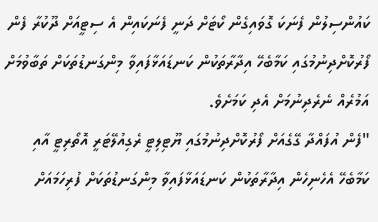ކައުންސިލުން ފެނަކަ ގޮވައިގެން ކޯޓަށް ދަނީ ފެނަކައިން އެ ސިޓީއަށް ދޫކުރާ ފެން ފޯރުކޮށްދިނުމުގައި ކަމާބެހޭ އިދާރާތަކުން ކަނޑައަޅާފައިވާ މިންގަނޑުތަކަށް ތަބާވުމަށް އަމުރެއް ނެރެދިނުމަށް އެދި ކަމަށެވެ.
"ފެން އުފައްދާ ގޭގެއަށް ފޯރުކޮށްދިނުމުގައި ޔޫޓިލިޓީ ރެގިއުލޭޓަރީ އޮތޯރިޓީ އާއި ކަމާބެހޭ އެހެނިހެން އިދާރާތަކުން ކަނޑައަޅާފައިވާ މިންގަނޑުތަކަށް ފުރިހަމައަށް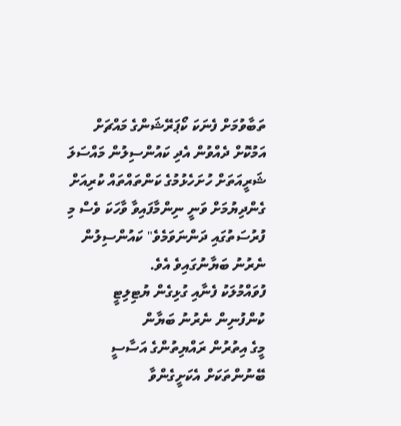ތަބާވުމަށް ފެނަކަ ކޯޕަރޭޝަންގެ މައްޗަށް އަމުކޮށް ދެއްވުން އެދި ކައުންސިލުން މައްސަލަ ޝަރީއަތަށް ހުށަހެޅުމުގެ ކަންތައްތައް ކުރިއަށް ގެންދިޔުމަށް ވަނީ ނިންމާފައިވާ ވާހަކަ ވެސް މި ފުރުސަތުގައި ދަންނަވަމެވެ" ކައުންސިލުން ނެރުނު ބަޔާނުގައިވެ އެވެ.
ފުވައްމުލަކު ފެނާއި ގުޅިގެން ޔުޓިލިޓީ ކުންފުނިން ނެރުނު ބަޔާން
މީގެ އިތުރުން ރައްޔިތުންގެ އަސާސީ ބޭނުންތަކަށް އެކަށީގެންވާ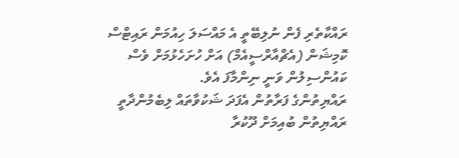ރައްކާތެރި ފެން ނުލިބޭތީ އެ މައްސަލަ ހިއުމަން ރައިޓްސް ކޮމިޝަން (އެޗްއާރްސީއެމް) އަށް ހުށަހެޅުމަށް ވެސް ކައުންސިލުން ވަނީ ނިންމާފަ އެވެ.
ރައްޔިތުންގެ ފަރާތުން އެފަދަ ޝަކުވާތައް ލިބެމުންދާތީ ރައްޔިތުން ބުއިމަށް ދޫކުރާ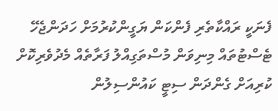ފެނަކީ ރައްކާތެރި ފެންކަން ޔަގީންކުރުމަށް ހަދަންޖެހޭ ޓެސްޓުތައް މިނިވަން މުސްތަގިއްލު ފަރާތެއް މެދުވެރިކޮށް ކުރިއަށް ގެންދަން ސިޓީ ކައުންސިލުން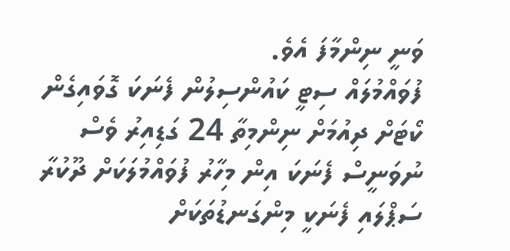ވަނީ ނިންމާފަ އެވެ.
ފުވައްމުލައް ސިޓީ ކައުންސިލުން ފެނަކަ ގޮވައިގެން ކޯޓަށް ދިއުމަށް ނިންމިތާ 24 ގަޑިއިރު ވެސް ނުވަނީސް ފެނަކަ އިން މިހާރު ފުވައްމުލަކަށް ދޫކުރާ ސަޕްލައި ފެނަކީ މިންގަނޑުތަކަށް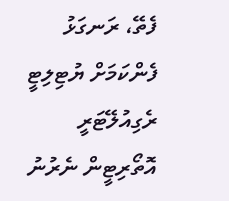ފެތޭ، ރަނގަޅު ފެންކަމަށް ޔުޓިލިޓީ ރެގިއުލޭޓަރީ އޮތޯރިޓީން ނެރުނު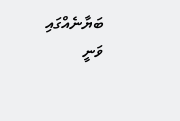ބަޔާނެއްގައި ވަނީ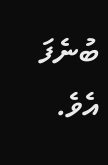ބުނެފަ އެވެ.